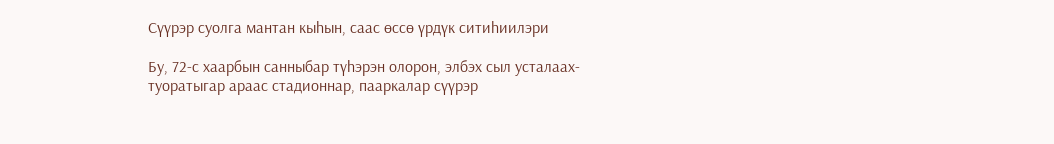Сүүрэр суолга мантан кыһын, саас өссө үрдүк ситиһиилэри

Бу, 72-с хаарбын санныбар түһэрэн олорон, элбэх сыл усталаах-туоратыгар араас стадионнар, пааркалар сүүрэр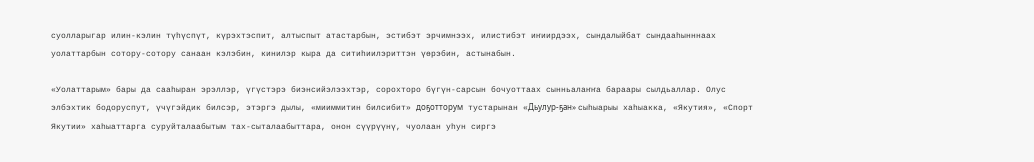суолларыгар илин-кэлин түһүспүт, күрэхтэспит, алтыспыт атастарбын, эстибэт эрчимнээх, илистибэт иҥиирдээх, сындалыйбат сындааһынннаах уолаттарбын сотору-сотору санаан кэлэбин, кинилэр кыра да ситиһиилэриттэн үөрэбин, астынабын.

«Уолаттарым» бары да сааһыран эрэллэр, үгүстэрэ биэнсийэлээхтэр, сорохторо бүгүн-сарсын бочуоттаах сынньалаҥҥа бараары сылдьаллар. Олус элбэхтик бодоруспут, үчүгэйдик билсэр, этэргэ дылы, «мииммитин билсибит» доҕотторум тустарынан «Дьулур-ҕан» сыһыарыы хаһыакка, «Якутия», «Спорт Якутии» хаһыаттарга суруйталаабытым тах-сыталаабыттара, онон сүүрүүнү, чуолаан уһун сиргэ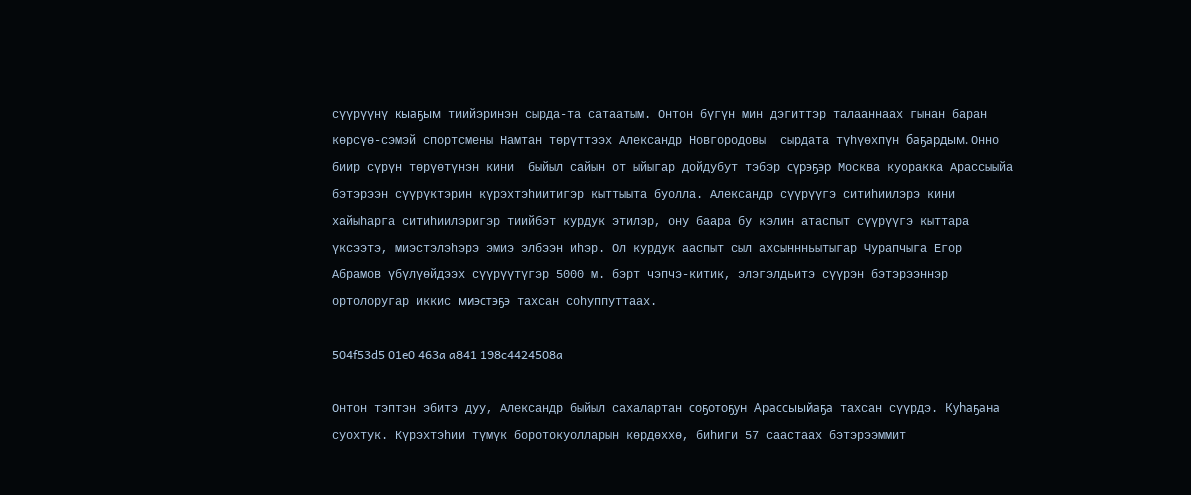сүүрүүнү кыаҕым тиийэринэн сырда-та сатаатым. Онтон бүгүн мин дэгиттэр талааннаах гынан баран көрсүө-сэмэй спортсмены Намтан төрүттээх Александр Новгородовы  сырдата түһүөхпүн баҕардым. Онно биир сүрүн төрүөтүнэн кини  быйыл сайын от ыйыгар дойдубут тэбэр сүрэҕэр Москва куоракка Арассыыйа бэтэрээн сүүрүктэрин күрэхтэһиитигэр кыттыыта буолла. Александр сүүрүүгэ ситиһиилэрэ кини хайыһарга ситиһиилэригэр тиийбэт курдук этилэр, ону баара бу кэлин атаспыт сүүрүүгэ кыттара үксээтэ, миэстэлэһэрэ эмиэ элбээн иһэр. Ол курдук ааспыт сыл ахсыннньытыгар Чурапчыга Егор Абрамов үбүлүөйдээх сүүрүүтүгэр 5000 м. бэрт чэпчэ-китик, элэгэлдьитэ сүүрэн бэтэрээннэр ортолоругар иккис миэстэҕэ тахсан соһуппуттаах.

504f53d5 01e0 463a a841 198c4424508a

Онтон тэптэн эбитэ дуу, Александр быйыл сахалартан соҕотоҕун Арассыыйаҕа тахсан сүүрдэ. Куһаҕана суохтук. Күрэхтэһии түмүк боротокуолларын көрдөххө, биһиги 57 саастаах бэтэрээммит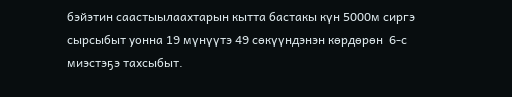бэйэтин саастыылаахтарын кытта бастакы күн 5000м сиргэ сырсыбыт уонна 19 мүнүүтэ 49 сөкүүндэнэн көрдөрөн  6-с миэстэҕэ тахсыбыт.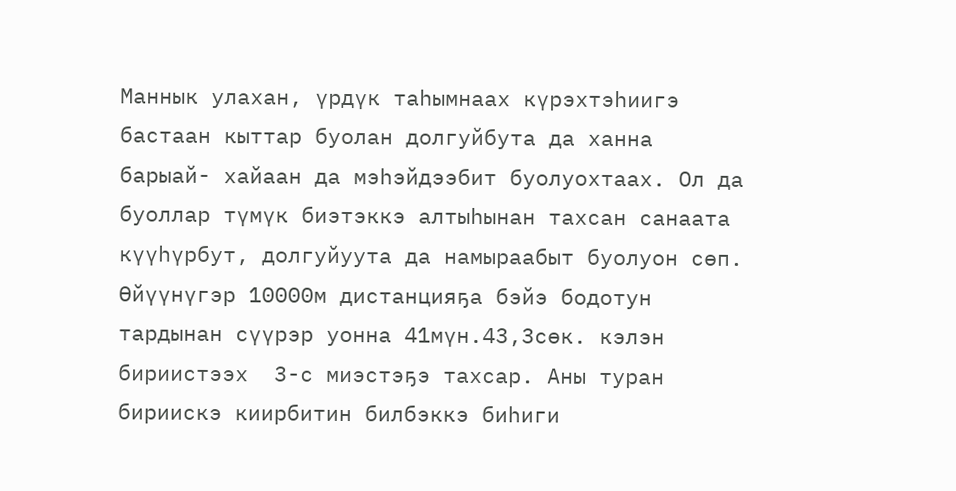Маннык улахан, үрдүк таһымнаах күрэхтэһиигэ бастаан кыттар буолан долгуйбута да ханна барыай- хайаан да мэһэйдээбит буолуохтаах. Ол да буоллар түмүк биэтэккэ алтыһынан тахсан санаата күүһүрбут, долгуйуута да намыраабыт буолуон сөп. Өйүүнүгэр 10000м дистанцияҕа бэйэ бодотун тардынан сүүрэр уонна 41мүн.43,3сөк. кэлэн бириистээх  3-с миэстэҕэ тахсар. Аны туран бириискэ киирбитин билбэккэ биһиги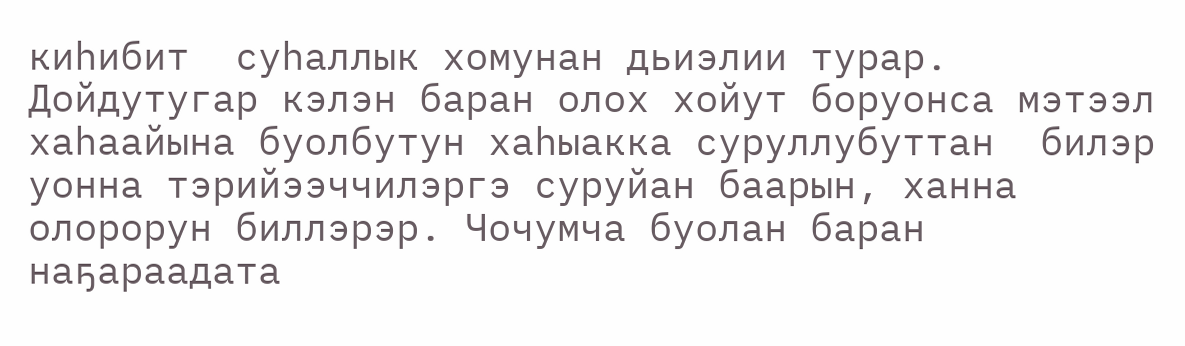киһибит  суһаллык хомунан дьиэлии турар. Дойдутугар кэлэн баран олох хойут боруонса мэтээл хаһаайына буолбутун хаһыакка суруллубуттан  билэр уонна тэрийээччилэргэ суруйан баарын, ханна олорорун биллэрэр. Чочумча буолан баран наҕараадата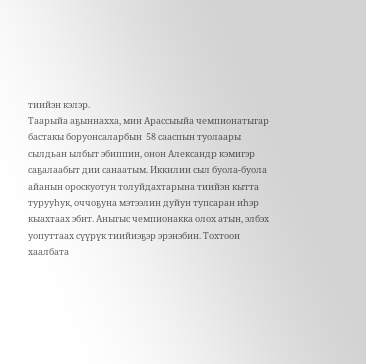тиийэн кэлэр.                                                                                                                                                                                                                                                                                                                                                                                                                                                                Таарыйа аҕыннахха, мин Арассыыйа чемпионатыгар бастакы боруонсаларбын  58 сааспын туолаары сылдьан ылбыт эбиппин, онон Александр кэмигэр саҕалаабыт дии санаатым. Иккилии сыл буола-буола айанын ороскуотун толуйдахтарына тиийэн кытта турууһук, оччоҕуна мэтээлин дуйун тупсаран иһэр кыахтаах эбит. Аныгыс чемпионакка олох атын, элбэх уопуттаах сүүрүк тиийиэҕэр эрэнэбин. Тохтоон хаалбата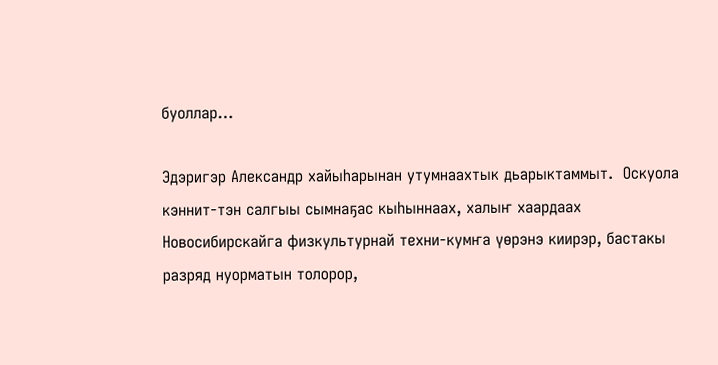буоллар…

Эдэригэр Александр хайыһарынан утумнаахтык дьарыктаммыт.  Оскуола кэннит-тэн салгыы сымнаҕас кыһыннаах, халыҥ хаардаах Новосибирскайга физкультурнай техни-кумҥа үөрэнэ киирэр, бастакы разряд нуорматын толорор,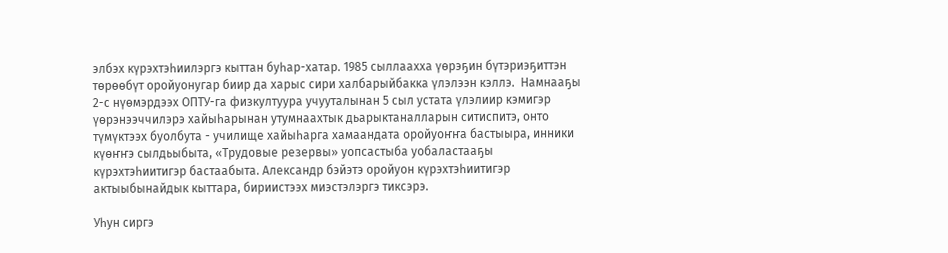элбэх күрэхтэһиилэргэ кыттан буһар-хатар. 1985 сыллаахха үөрэҕин бүтэриэҕиттэн төрөөбүт оройуонугар биир да харыс сири халбарыйбакка үлэлээн кэллэ.  Намнааҕы 2-с нүөмэрдээх ОПТУ-га физкултуура учууталынан 5 сыл устата үлэлиир кэмигэр үөрэнээччилэрэ хайыһарынан утумнаахтык дьарыктаналларын ситиспитэ, онто түмүктээх буолбута - училище хайыһарга хамаандата оройуоҥҥа бастыыра, инники күөҥҥэ сылдьыбыта, «Трудовые резервы» уопсастыба уобаластааҕы күрэхтэһиитигэр бастаабыта. Александр бэйэтэ оройуон күрэхтэһиитигэр актыыбынайдык кыттара, бириистээх миэстэлэргэ тиксэрэ.

Уһун сиргэ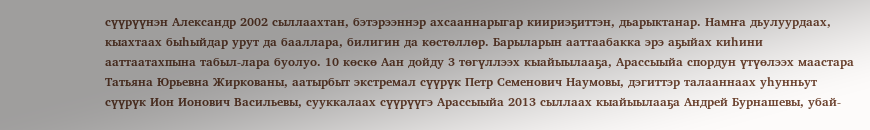сүүрүүнэн Александр 2002 сыллаахтан, бэтэрээннэр ахсааннарыгар киириэҕиттэн, дьарыктанар. Намҥа дьулуурдаах, кыахтаах быһыйдар урут да бааллара, билигин да көстөллөр. Барыларын ааттаабакка эрэ аҕыйах киһини ааттаатахпына табыл-лара буолуо. 10 көскө Аан дойду 3 төгүллээх кыайыылааҕа, Арассыыйа спордун үтүөлээх маастара Татьяна Юрьевна Жиркованы, аатырбыт экстремал сүүрүк Петр Семенович Наумовы, дэгиттэр талааннаах уһунньут сүүрүк Ион Ионович Васильевы, сууккалаах сүүрүүгэ Арассыыйа 2013 сыллаах кыайыылааҕа Андрей Бурнашевы, убай-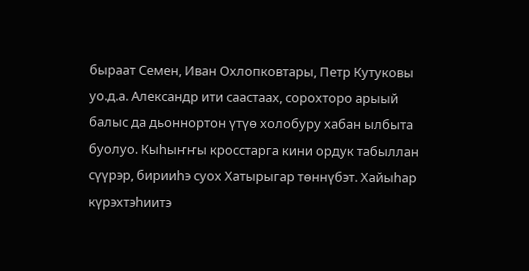быраат Семен, Иван Охлопковтары, Петр Кутуковы уо.д.а. Александр ити саастаах, сорохторо арыый балыс да дьоннортон үтүө холобуру хабан ылбыта буолуо. Кыһыҥҥы кросстарга кини ордук табыллан сүүрэр, бирииһэ суох Хатырыгар төннүбэт. Хайыһар күрэхтэһиитэ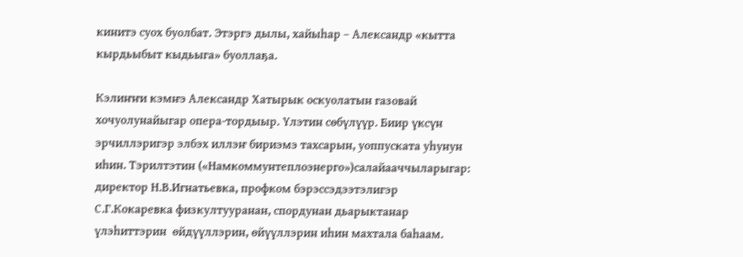кинитэ суох буолбат. Этэргэ дылы, хайыһар – Александр «кытта кырдьыбыт кыдьыга» буоллаҕа.

Кэлиҥҥи кэмҥэ Александр Хатырык оскуолатын газовай хочуолунайыгар опера-тордыыр. Үлэтин сөбүлүүр. Биир үксүн эрчиллэригэр элбэх иллэҥ бириэмэ тахсарын, уоппуската уһунун иһин. Тэрилтэтин («Намкоммунтеплоэнерго»)салайааччыларыгар: директор Н.В.Игнатьевка, профком бэрэссэдээтэлигэр  С.Г.Кокаревка физкултууранан, спордунан дьарыктанар үлэһиттэрин  өйдүүллэрин, өйүүллэрин иһин махтала баһаам.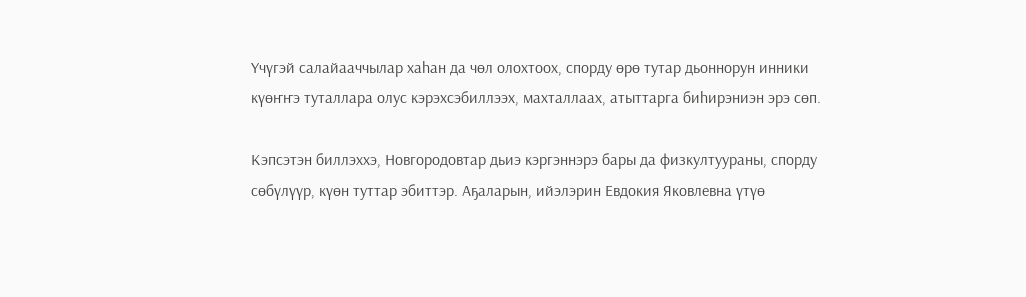Үчүгэй салайааччылар хаһан да чөл олохтоох, спорду өрө тутар дьоннорун инники күөҥҥэ туталлара олус кэрэхсэбиллээх, махталлаах, атыттарга биһирэниэн эрэ сөп.

Кэпсэтэн биллэххэ, Новгородовтар дьиэ кэргэннэрэ бары да физкултуураны, спорду сөбүлүүр, күөн туттар эбиттэр. Аҕаларын, ийэлэрин Евдокия Яковлевна үтүө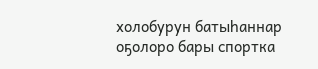холобурун батыһаннар оҕолоро бары спортка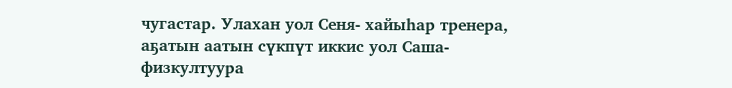чугастар. Улахан уол Сеня- хайыһар тренера,  аҕатын аатын сүкпүт иккис уол Саша-физкултуура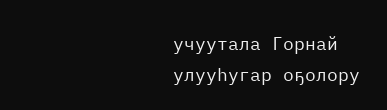учуутала Горнай улууһугар оҕолору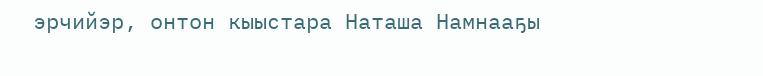эрчийэр, онтон кыыстара Наташа Намнааҕы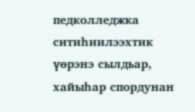педколледжка ситиһиилээхтик үөрэнэ сылдьар, хайыһар спордунан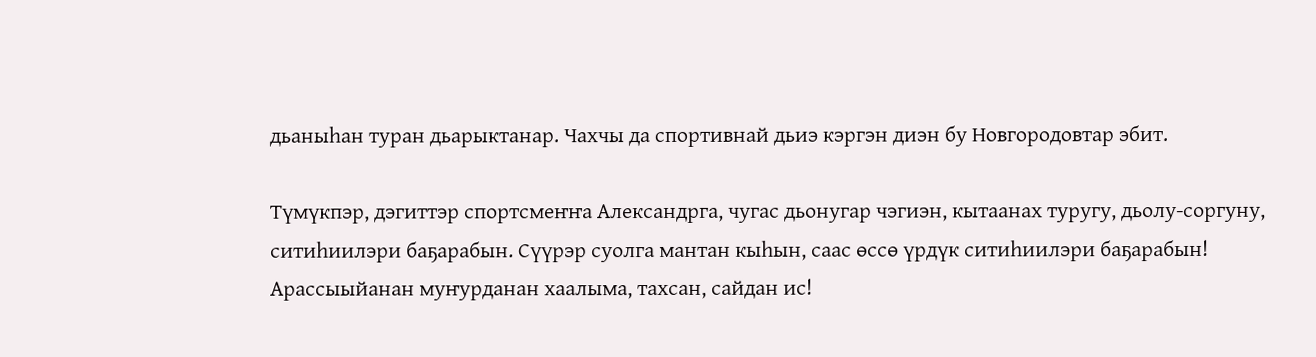дьаныһан туран дьарыктанар. Чахчы да спортивнай дьиэ кэргэн диэн бу Новгородовтар эбит.

Түмүкпэр, дэгиттэр спортсмеҥҥа Александрга, чугас дьонугар чэгиэн, кытаанах туругу, дьолу-соргуну, ситиһиилэри баҕарабын. Сүүрэр суолга мантан кыһын, саас өссө үрдүк ситиһиилэри баҕарабын! Арассыыйанан муҥурданан хаалыма, тахсан, сайдан ис!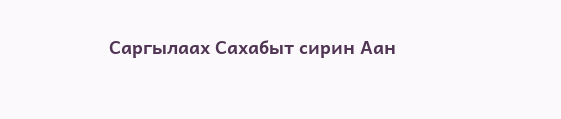Саргылаах Сахабыт сирин Аан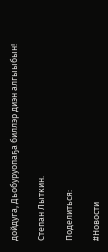дойдуга, Дьобуруопаҕа биллэр диэн алгыыбын!

Степан Лыткин.

Поделиться:

#Новости